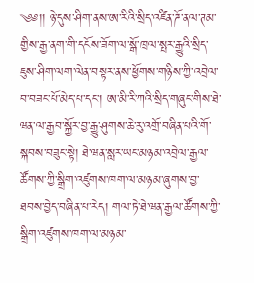༄༅།། ཉེ་དུས་ཤིག་ནས་ཨ་རིའི་སྲིད་འཛིན་ཌོ་ནལ་ཊམ་གྱིས་རྒྱ་ནག་གི་དངོས་ཟོག་ལ་སྒོ་ཁྲལ་སྤར་རྒྱུའི་སྲིད་ཇུས་ཤིག་ལག་ལེན་བསྟར་ནས་ཕྱོགས་གཉིས་ཀྱི་འབྲེལ་བ་བཟང་པོ་མེད་པ་དང་། ཨ་མི་རི་ཀའི་སྲིད་གཞུང་གིས་ཐེ་ཝན་ལ་རྒྱབ་སྐྱོར་བྱ་རྒྱུ་ཤུགས་ཆེ་རུ་འགྲོ་བཞིན་པའི་གོ་སྐབས་བཟུང་སྟེ། ཐེ་ཝན་སླར་ཡང་མཉམ་འབྲེལ་རྒྱལ་ཚོགས་ཀྱི་སྒྲིག་འཛུགས་ཁག་ལ་མཉམ་ཞུགས་བྱ་ཐབས་བྱེད་བཞིན་པ་རེད། གལ་ཏེ་ཐེ་ཝན་རྒྱལ་ཚོགས་ཀྱི་སྒྲིག་འཛུགས་ཁག་ལ་མཉམ་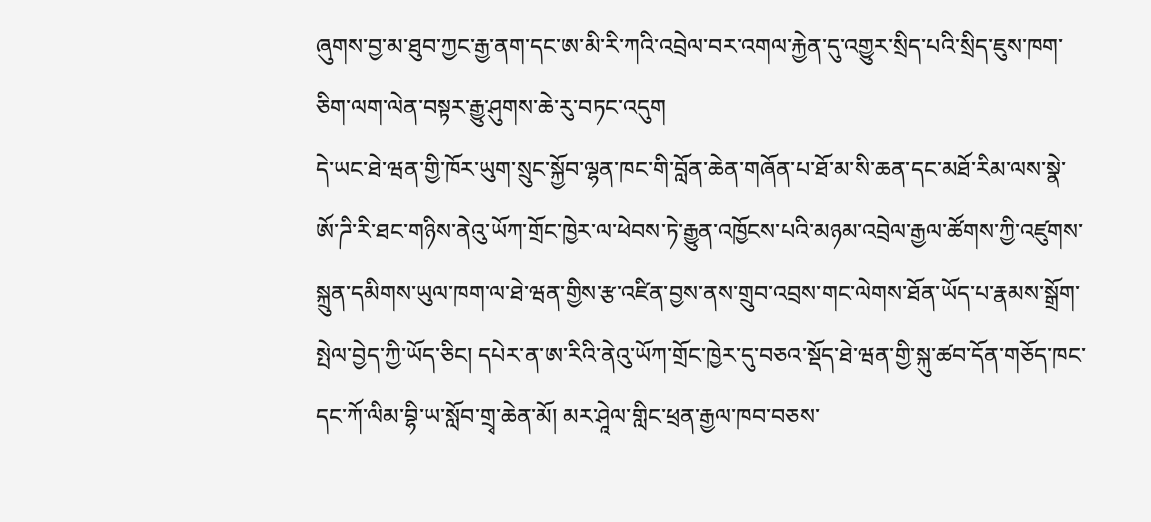ཞུགས་བྱ་མ་ཐུབ་ཀྱང་རྒྱ་ནག་དང་ཨ་མི་རི་ཀའི་འབྲེལ་བར་འགལ་རྐྱེན་དུ་འགྱུར་སྲིད་པའི་སྲིད་ཇུས་ཁག་ཅིག་ལག་ལེན་བསྟར་རྒྱུ་ཤུགས་ཆེ་རུ་བཏང་འདུག
དེ་ཡང་ཐེ་ཝན་གྱི་ཁོར་ཡུག་སྲུང་སྐྱོབ་ལྷན་ཁང་གི་བློན་ཆེན་གཞོན་པ་ཐོ་མ་སི་ཆན་དང་མཐོ་རིམ་ལས་སྣེ་ཨོ་ཌི་རི་ཐང་གཉིས་ནེའུ་ཡོཀ་གྲོང་ཁྱེར་ལ་ཕེབས་ཏེ་རྒྱུན་འཁྱོངས་པའི་མཉམ་འབྲེལ་རྒྱལ་ཚོགས་ཀྱི་འཛུགས་སྐྲུན་དམིགས་ཡུལ་ཁག་ལ་ཐེ་ཝན་གྱིས་རྩ་འཛིན་བྱས་ནས་གྲུབ་འབྲས་གང་ལེགས་ཐོན་ཡོད་པ་རྣམས་སྒྲོག་སྤེལ་བྱེད་ཀྱི་ཡོད་ཅིང། དཔེར་ན་ཨ་རིའི་ནེའུ་ཡོཀ་གྲོང་ཁྱེར་དུ་བཅའ་སྡོད་ཐེ་ཝན་གྱི་སྐུ་ཚབ་དོན་གཅོད་ཁང་དང་ཀོ་ལིམ་བྷི་ཡ་སློབ་གྲྭ་ཆེན་མོ། མར་ཤཱེལ་གླིང་ཕྲན་རྒྱལ་ཁབ་བཅས་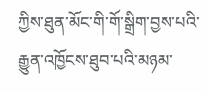ཀྱིས་ཐུན་མོང་གི་གོ་སྒྲིག་བྱས་པའི་རྒྱུན་འཁྱོངས་ཐུབ་པའི་མཉམ་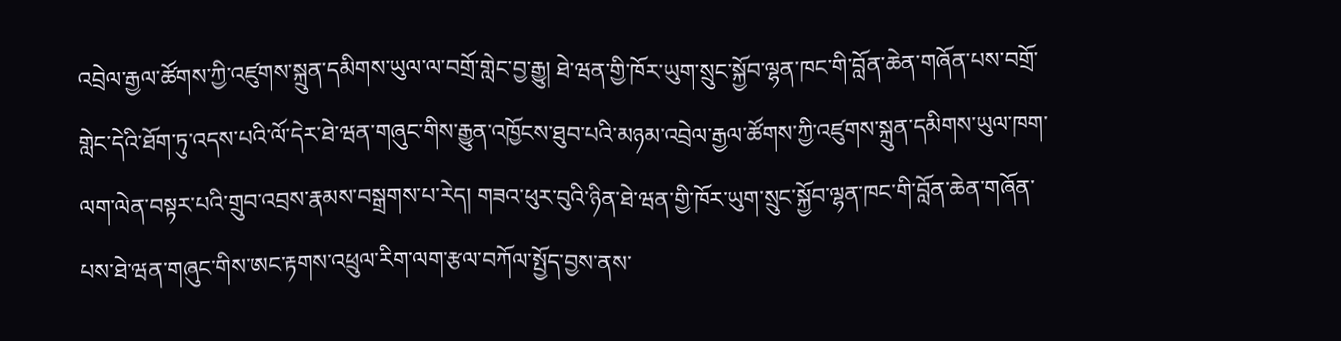འབྲེལ་རྒྱལ་ཚོགས་ཀྱི་འཛུགས་སྐྲུན་དམིགས་ཡུལ་ལ་བགྲོ་གླེང་བྱ་རྒྱུ། ཐེ་ཝན་གྱི་ཁོར་ཡུག་སྲུང་སྐྱོབ་ལྷན་ཁང་གི་བློན་ཆེན་གཞོན་པས་བགྲོ་གླེང་དེའི་ཐོག་ཏུ་འདས་པའི་ལོ་དེར་ཐེ་ཝན་གཞུང་གིས་རྒྱུན་འཁྱོངས་ཐུབ་པའི་མཉམ་འབྲེལ་རྒྱལ་ཚོགས་ཀྱི་འཛུགས་སྐྲུན་དམིགས་ཡུལ་ཁག་ལག་ལེན་བསྟར་པའི་གྲུབ་འབྲས་རྣམས་བསྒྲགས་པ་རེད། གཟའ་ཕུར་བུའི་ཉིན་ཐེ་ཝན་གྱི་ཁོར་ཡུག་སྲུང་སྐྱོབ་ལྷན་ཁང་གི་བློན་ཆེན་གཞོན་པས་ཐེ་ཝན་གཞུང་གིས་ཨང་རྟགས་འཕྲུལ་རིག་ལག་རྩལ་བཀོལ་སྤྱོད་བྱས་ནས་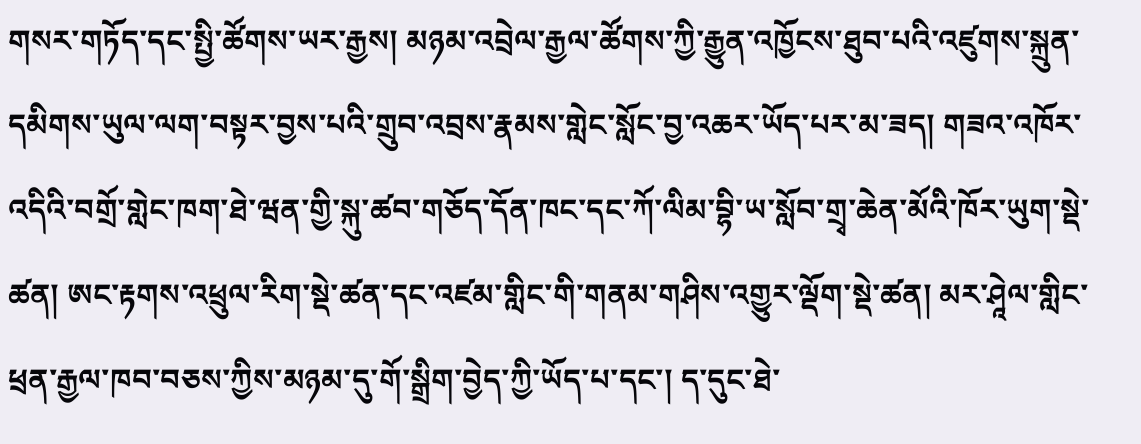གསར་གཏོད་དང་སྤྱི་ཚོགས་ཡར་རྒྱས། མཉམ་འབྲེལ་རྒྱལ་ཚོགས་ཀྱི་རྒྱུན་འཁྱོངས་ཐུབ་པའི་འཛུགས་སྐྲུན་དམིགས་ཡུལ་ལག་བསྟར་བྱས་པའི་གྲུབ་འབྲས་རྣམས་གླེང་སློང་བྱ་འཆར་ཡོད་པར་མ་ཟད། གཟའ་འཁོར་འདིའི་བགྲོ་གླེང་ཁག་ཐེ་ཝན་གྱི་སྐུ་ཚབ་གཅོད་དོན་ཁང་དང་ཀོ་ལིམ་བྷི་ཡ་སློབ་གྲྭ་ཆེན་མོའི་ཁོར་ཡུག་སྡེ་ཚན། ཨང་རྟགས་འཕྲུལ་རིག་སྡེ་ཚན་དང་འཛམ་གླིང་གི་གནམ་གཤིས་འགྱུར་ལྡོག་སྡེ་ཚན། མར་ཤཱེལ་གླིང་ཕྲན་རྒྱལ་ཁབ་བཅས་ཀྱིས་མཉམ་དུ་གོ་སྒྲིག་བྱེད་ཀྱི་ཡོད་པ་དང་། ད་དུང་ཐེ་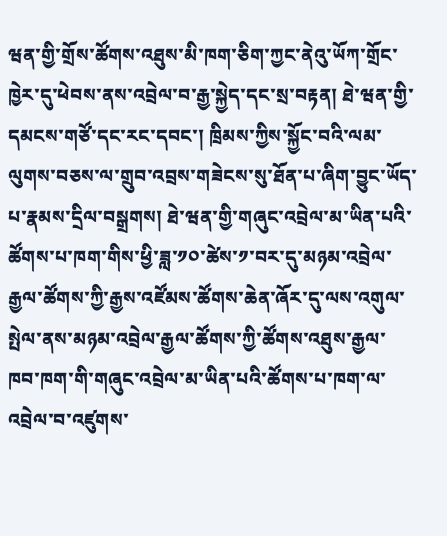ཝན་གྱི་གྲོས་ཚོགས་འཐུས་མི་ཁག་ཅིག་ཀྱང་ནེའུ་ཡོཀ་གྲོང་ཁྱེར་དུ་ཕེབས་ནས་འབྲེལ་བ་རྒྱ་སྐྱེད་དང་སྲ་བརྟན། ཐེ་ཝན་གྱི་དམངས་གཙོ་དང་རང་དབང་། ཁྲིམས་ཀྱིས་སྐྱོང་བའི་ལམ་ལུགས་བཅས་ལ་གྲུབ་འབྲས་གཟེངས་སུ་ཐོན་པ་ཞིག་བྱུང་ཡོད་པ་རྣམས་དྲིལ་བསྒྲགས། ཐེ་ཝན་གྱི་གཞུང་འབྲེལ་མ་ཡིན་པའི་ཚོགས་པ་ཁག་གིས་ཕྱི་ཟླ་༡༠་ཚེས་༡་བར་དུ་མཉམ་འབྲེལ་རྒྱལ་ཚོགས་ཀྱི་རྒྱས་འཛོམས་ཚོགས་ཆེན་ཞོར་དུ་ལས་འགུལ་སྤེལ་ནས་མཉམ་འབྲེལ་རྒྱལ་ཚོགས་ཀྱི་ཚོགས་འཐུས་རྒྱལ་ཁབ་ཁག་གི་གཞུང་འབྲེལ་མ་ཡིན་པའི་ཚོགས་པ་ཁག་ལ་འབྲེལ་བ་འཛུགས་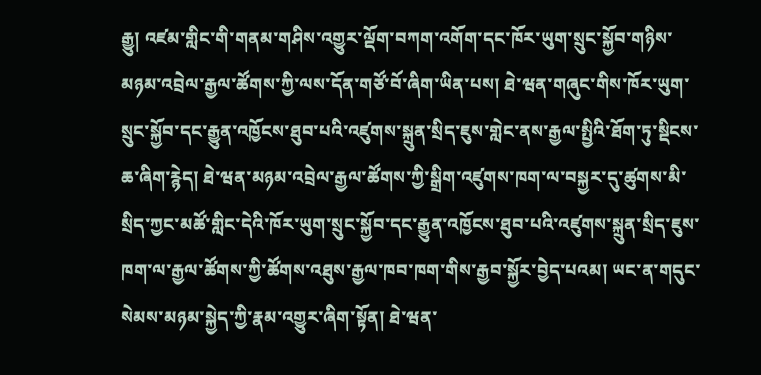རྒྱུ། འཛམ་གླིང་གི་གནམ་གཤིས་འགྱུར་ལྡོག་བཀག་འགོག་དང་ཁོར་ཡུག་སྲུང་སྐྱོབ་གཉིས་མཉམ་འབྲེལ་རྒྱལ་ཚོགས་ཀྱི་ལས་དོན་གཙོ་བོ་ཞིག་ཡིན་པས། ཐེ་ཝན་གཞུང་གིས་ཁོར་ཡུག་སྲུང་སྐྱོབ་དང་རྒྱུན་འཁྱོངས་ཐུབ་པའི་འཛུགས་སྐྲུན་སྲིད་ཇུས་གླེང་ནས་རྒྱལ་སྤྱིའི་ཐོག་ཏུ་སྡིངས་ཆ་ཞིག་རྙེད། ཐེ་ཝན་མཉམ་འབྲེལ་རྒྱལ་ཚོགས་ཀྱི་སྒྲིག་འཛུགས་ཁག་ལ་བསྐྱར་དུ་ཚུགས་མི་སྲིད་ཀྱང་མཚོ་གླིང་དེའི་ཁོར་ཡུག་སྲུང་སྐྱོབ་དང་རྒྱུན་འཁྱོངས་ཐུབ་པའི་འཛུགས་སྐྲུན་སྲིད་ཇུས་ཁག་ལ་རྒྱལ་ཚོགས་ཀྱི་ཚོགས་འཐུས་རྒྱལ་ཁབ་ཁག་གིས་རྒྱབ་སྐྱོར་བྱེད་པའམ། ཡང་ན་གདུང་སེམས་མཉམ་སྐྱེད་ཀྱི་རྣམ་འགྱུར་ཞིག་སྟོན། ཐེ་ཝན་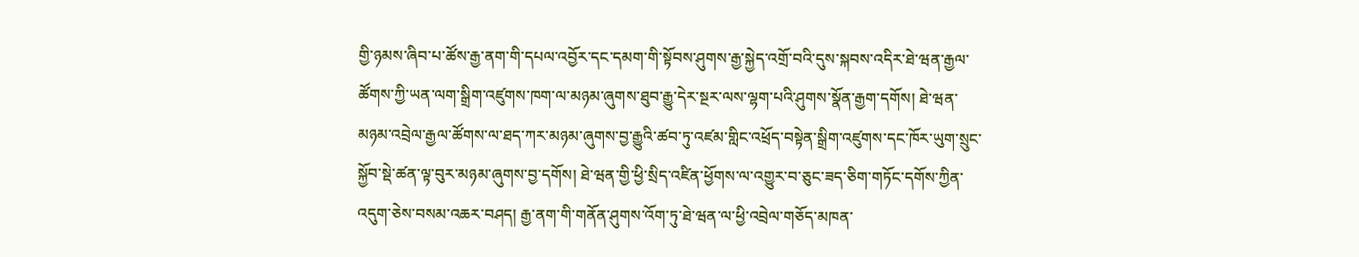གྱི་ཉམས་ཞིབ་པ་ཚོས་རྒྱ་ནག་གི་དཔལ་འབྱོར་དང་དམག་གི་སྟོབས་ཤུགས་རྒྱ་སྐྱེད་འགྲོ་བའི་དུས་སྐབས་འདིར་ཐེ་ཝན་རྒྱལ་ཚོགས་ཀྱི་ཡན་ལག་སྒྲིག་འཛུགས་ཁག་ལ་མཉམ་ཞུགས་ཐུབ་རྒྱུ་དེར་སྔར་ལས་ལྷག་པའི་ཤུགས་སྣོན་རྒྱག་དགོས། ཐེ་ཝན་མཉམ་འབྲེལ་རྒྱལ་ཚོགས་ལ་ཐད་ཀར་མཉམ་ཞུགས་བྱ་རྒྱུའི་ཚབ་ཏུ་འཛམ་གླིང་འཕྲོད་བསྟེན་སྒྲིག་འཛུགས་དང་ཁོར་ཡུག་སྲུང་སྐྱོབ་སྡེ་ཚན་ལྟ་བུར་མཉམ་ཞུགས་བྱ་དགོས། ཐེ་ཝན་གྱི་ཕྱི་སྲིད་འཛིན་ཕྱོགས་ལ་འགྱུར་བ་ཅུང་ཟད་ཅིག་གཏོང་དགོས་ཀྱིན་འདུག་ཅེས་བསམ་འཆར་བཤད། རྒྱ་ནག་གི་གནོན་ཤུགས་འོག་ཏུ་ཐེ་ཝན་ལ་ཕྱི་འབྲེལ་གཅོད་མཁན་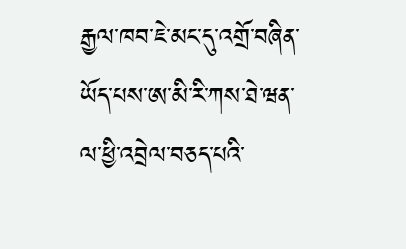རྒྱལ་ཁབ་ཇེ་མང་དུ་འགྲོ་བཞིན་ཡོད་པས་ཨ་མི་རི་ཀས་ཐེ་ཝན་ལ་ཕྱི་འབྲེལ་བཅད་པའི་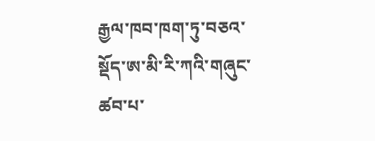རྒྱལ་ཁབ་ཁག་ཏུ་བཅའ་སྡོད་ཨ་མི་རི་ཀའི་གཞུང་ཚབ་པ་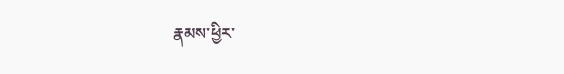རྣམས་ཕྱིར་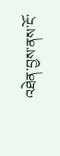འཐེན་བྱས་ནས་ངོ་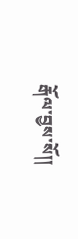རྒོལ་བྱས་སོ།།